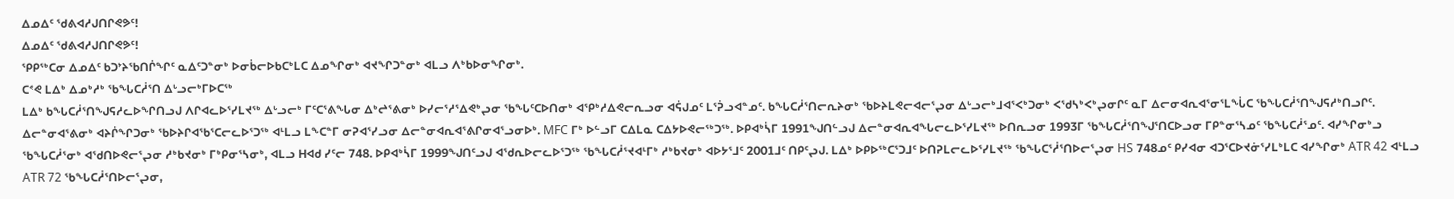ᐃᓄᐃᑦ ᖁᕕᐊᓱᒍᑎᒋᕙᕗᑦ!
ᐃᓄᐃᑦ ᖁᕕᐊᓱᒍᑎᒋᕙᕗᑦ!
ᕿᑭᕐᒃᑕᓂ ᐃᓄᐃᑦ ᑲᑐᔾᔨᖃᑎᒌᖏᑦ ᓇᐃᑦᑐᓐᓂᒃ ᐅᓂᑳᓕᐅᑲᑕᒃᒪᑕ ᐃᓄᖏᓂᒃ ᐊᔪᖏᑐᓐᓂᒃ ᐊᒪᓗ ᐱᒃᑲᐅᓂᖏᓂᒃ.
ᑕᕝᕙ ᒪᐃᒃ ᐃᓄᒃᓱᒃ ᖃᖓᑕᓲᕐᑎ ᐃᒡᓗᓕᒃᒥᐅᑕᕐᒃ
ᒪᐃᒃ ᑲᖓᑕᓲᕐᑎᖑᕋᓱᓚᐅᖏᑎᓗᒍ ᐱᒋᐊᓚᐅᕐᓯᒪᔪᕐᒃ ᐃᒡᓗᓕᒃ ᒥᑦᑕᕐᕕᖓᓂ ᐃᒃᖠᕐᕕᓂᒃ ᐅᓯᓕᕐᓱᕐᐃᕙᒃᖢᓂ ᖃᖓᑦᑕᐅᑎᓂᒃ ᐊᕿᒃᓱᐃᕙᓕᕆᓗᓂ ᐊᕌᒍᓄᑦ ᒪᕐᕉᓗᐊᓐᓄᑦ. ᑲᖓᑕᓲᕐᑎᓕᕆᔨᓂᒃ ᖃᐅᔨᒪᕙᓕᐊᓕᕐᖢᓂ ᐃᒡᓗᓕᒃᒧᐊᕐᐸᒃᑐᓂᒃ ᐸᖁᓴᒃᐸᒃᖢᓂᒋᑦ ᓇᒥ ᐃᓕᓂᐊᕆᐊᕐᓂᕐᒪᖔᑕ ᖃᖓᑕᓲᕐᑎᖑᕋᓱᒃᑎᓗᒋᑦ. ᐃᓕᓐᓂᐊᕐᕕᓂᒃ ᐊᔨᒌᖏᑐᓂᒃ ᖃᐅᔨᒋᐊᖃᕐᑕᓕᓚᐅᕐᑐᕐᒃ ᐊᒻᒪᓗ ᒪᖕᑕᓐᒥ ᓂᕈᐊᕐᓯᓗᓂ ᐃᓕᓐᓂᐊᕆᐊᕐᕕᒋᓂᐊᕐᓗᓂᐅᒃ. MFC ᒥᒃ ᐅᓪᓗᒥ ᑕᐃᒪᓇ ᑕᐃᔭᐅᕙᓕᕐᒃᑐᕐᒃ. ᐅᑭᐊᒃᓵᒥ 1991ᖑᑎᓪᓗᒍ ᐃᓕᓐᓂᐊᕆᐊᖓᓕᓚᐅᕐᓯᒪᔪᕐᒃ ᐅᑎᕆᓗᓂ 1993ᒥ ᖃᖓᑕᓲᕐᑎᖑᕐᑎᑕᐅᓗᓂ ᒥᑭᓐᓂᕐᓴᓄᑦ ᖃᖓᑕᓲᕐᓄᑦ. ᐊᓯᖏᓂᒃᓗ ᖃᖓᑕᓲᕐᓂᒃ ᐊᖁᑎᐅᕙᓕᕐᖢᓂ ᓱᒃᑲᔪᓂᒃ ᒥᒃᑭᓂᕐᓴᓂᒃ, ᐊᒪᓗ ᕼᐊᑯ ᓯᑦᓕ 748. ᐅᑭᐊᒃᓵᒥ 1999ᖑᑎᑦᓗᒍ ᐊᖁᕆᐅᓕᓚᐅᕐᑐᕐᒃ ᖃᖓᑕᓲᕐᔪᐊᒻᒥᒃ ᓱᒃᑲᔪᓂᒃ ᐊᐅᔭᕐᒧᑦ 2001ᒧᑦ ᑎᑭᑦᖢᒍ. ᒪᐃᒃ ᐅᑭᐅᕐᒃᑕᕐᑐᒧᑦ ᐅᑎᕈᒪᓕᓚᐅᕐᓯᒪᔪᕐᒃ ᖃᖓᑕᕐᓲᕐᑎᐅᓕᕐᖢᓂ HS 748ᓄᑦ ᑭᓯᐊᓂ ᐊᑐᕐᑕᐅᔪᓃᕐᓯᒪᒃᒪᑕ ᐊᓯᖏᓂᒃ ATR 42 ᐊᒻᒪᓗ ATR 72 ᖃᖓᑕᓲᕐᑎᐅᓕᕐᖢᓂ,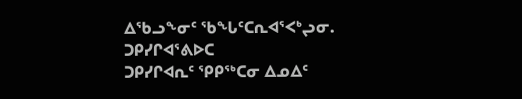ᐃᖃᓗᖕᓂᑦ ᖃᖓᑦᑕᕆᐊᕐᐸᒃᖢᓂ.
ᑐᑭᓯᒋᐊᕐᕕᐅᑕ
ᑐᑭᓯᒋᐊᕆᑦ ᕿᑭᖅᑕᓂ ᐃᓄᐃᑦ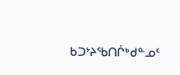ᑲᑐᔾᔨᖃᑎᒌᒃᑯᓐᓄᑦ